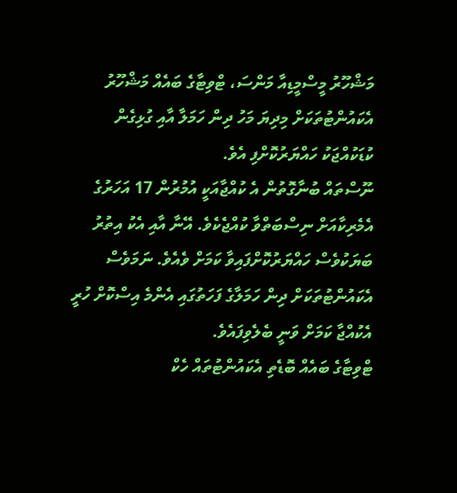މަޝްހޫރު މީސްމީޑިއާ މަންސަ، ޓްވިޓާގެ ބައެއް މަޝްހޫރު އެކައުންޓުތަކަށް މިދިޔަ މަހު ދިން ހަމަލާ އާއި ގުޅިގެން ކުޑަކުއްޖަކު ހައްޔަރުކޮށްފި އެވެ.
ނޫސްތައް ބުނާގޮތުން އެ ކުއްޖާއަކީ އުމުރުން 17 އަހަރުގެ އެމެރިކާއަށް ނިސްބަތްވާ ކުއްޖެކެވެ. އޭނާ އާއި އެކު އިތުރު ބަޔަކުވެސް ހައްޔަރުކޮށްފައިވާ ކަމަށް ވެއެވެ. ނަމަވެސް އެކައުންޓުތަކަށް ދިން ހަމަލާގެ ފަހަތުގައި އެންމެ އިސްކޮށް ހުރީ އެކުއްޖާ ކަމަށް ވަނީ ބެލެވިފައެވެ.
ޓްވިޓާގެ ބައެއް ބޮޑެތި އެކައުންޓުތައް ހެކް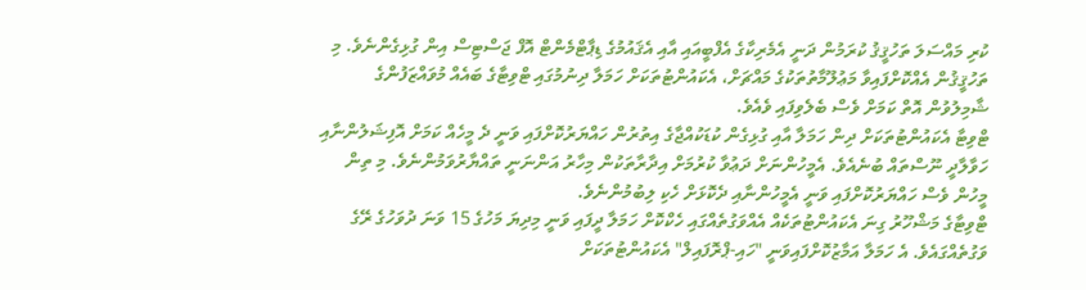ކުރި މައްސަލަ ތަހުޤީޤު ކުރަމުން ދަނީ އެމެރިކާގެ އެފްބީއައި އާއި އެޤައުމުގެ ޑިޕާޓްމެންޓް އޮފް ޖަސްޓިސް އިން ގުޅިގެންނެވެ. މި ތަހުޤީޤުން އެއްކޮށްފައިވާ މަޢުލޫމާތުތަކުގެ މައްޗަށް، އެކައުންޓުތަކަށް ހަމަލާ ދިނުމުގައި ޓްވިޓާގެ ބައެއް މުވައްޒަފުންގެ ޝާމިލުވުން އޮތް ކަމަށް ވެސް ބެލެވިފައި ވެއެވެ.
ޓްވިޓާ އެކައުންޓުތަކަށް ދިން ހަމަލާ އާއި ގުޅިގެން ކުޑަކުއްޖާގެ އިތުރުން ހައްޔަރުކޮށްފައި ވަނީ ދެ މީހެއް ކަމަށް އޮފިޝަލުންނާއި ހަވާލާދީ ނޫސްތައް ބުނެއެވެ. އެމީހުންނަށް ދަޢުވާ ކުރުމަށް އިދާރާތަކުން މިހާރު އަންނަނީ ތައްޔާރުވަމުންނެވެ. މި ތިން މީހުން ވެސް ހައްޔަރުކޮށްފައި ވަނީ އެމީހުންނާއި ދެކޮޅަށް ހެކި ލިބުމުންނެވެ.
ޓްވިޓާގެ މަޝްހޫރު ގިނަ އެކައުންޓުތަކެއް އެއްވަގުތެއްގައި ހެކްކޮށް ހަމަލާ ދީފައި ވަނީ މިދިޔަ މަހުގެ 15 ވަނަ ދުވަހުގެ ރޭގެ ވަގުތެއްގައެވެ. އެ ހަމަލާ އަމާޒުކޮށްފައިވަނީ "ހައި-ޕްރޮފައިލް" އެކައުންޓުތަކަށް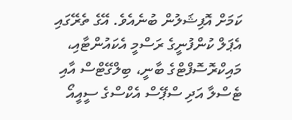ކަމަށް އޮފިޝަލުން ބުނެއެވެ. އޭގެ ތެރޭގައި އެޕަލް ކުންފުނީގެ ރަސްމީ އެކައުންޓާއި، މައިކްރޮސޮފްޓްގެ ބާނީ، ބިލްގޭޓްސް އާއި ޓެސްލާ އަދި ސްޕޭސް އެކްސްގެ ސީއީއޯ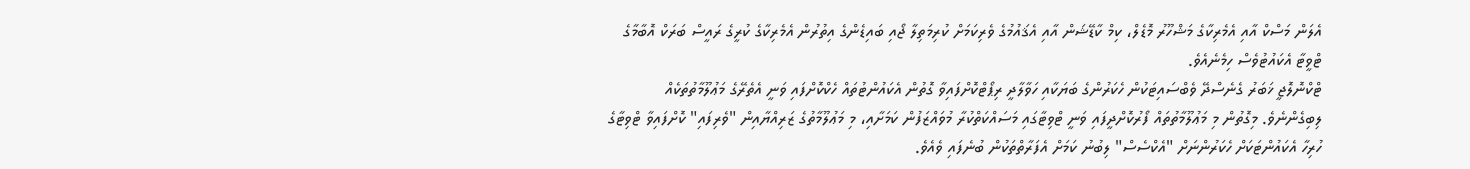އެލަން މަސްކް އާއި އެމެރިކާގެ މަޝްހޫރު މޮޑެލް، ކިމް ކާޑޭޝަން އާއި އެޤައުމުގެ ވެރިކަމަށް ކުރިމަތިލާ ޖޯއި ބައިޑެންގެ އިތުރުން އެމެރިކާގެ ކުރީގެ ރައީސް ބަރަކް އޮބާމާގެ ޓްވީޓާ އެކައުޓުވެސް ހިމެނެއެވެ.
ޓްކްނޮލޮޖީ ޚަބަރު ގެނެސްދޭ ވެބްސައިޓަކުން ހެކަރުންގެ ބަޔަކާއި ހަވާލާދީ ރިޕޯޓްކޮށްފައިވާ ގޮތުން އެކައުންޓުތައް ހެކްކޮށްފައި ވަނީ އެތެރޭގެ މަޢުލޫމާތުތަކެއް ލިބިގެންނެވެ. މިގޮތުން މި މަޢުލޫމާތުތައް ފޯރުކޮށްދީފައި ވަނީ ޓްވިޓާގައި މަސައްކަތްކުރާ މުވައްޒަފުން ކަމަށާއި، މި މަޢުލޫމާތުގެ ޒަރިއްޔާއިން "ވެރިފައި" ކޮށްފައިވާ ޓްވިޓާގެ ހުރިހާ އެކައުންޓަކަށް ހެކަރުންނަށް "އެކްސެސް" ލިބުނު ކަމަށް އެފަރާތްތަކުން ބުނެފައި ވެއެވެ.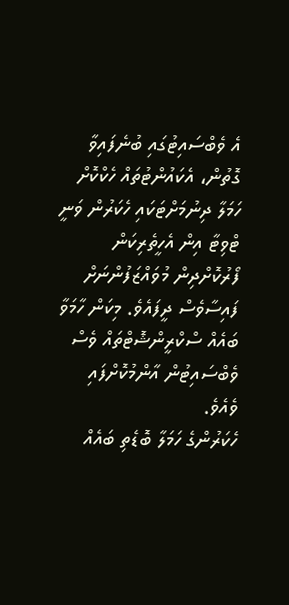އެ ވެބްސައިޓުގައި ބުނެފައިވާ ގޮތުން، އެކައުންޓުތައް ހެކްކޮށް ހަމަލާ ދިނުމަށްޓަކައި ހެކަރުން ވަނީ ޓްވިޓާ އިން އެހީތެރިކަން ފޯރުކޮށްދިން މުވައްޒަފުންނަށް ފައިސާވެސް ދީފައެވެ. މިކަން ހާމަވާ ބައެއް ސްކްރީންޝޮޓްތައް ވެސް ވެބްސައިޓުން އާންމުކޮށްފައި ވެއެވެ.
ހެކަރުންގެ ހަމަލާ ބޮޑެތި ބައެއް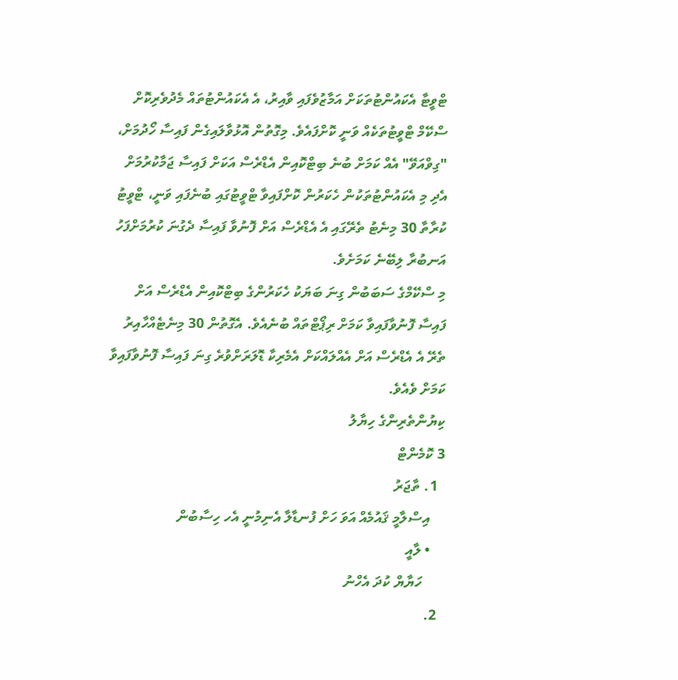ޓްވީޓާ އެކައުންޓުތަކަށް އަމާޒުވެފައި ވާއިރު، އެ އެކައުންޓުތައް މެދުވެރިކޮށް ސްކޭމް ޓްވީޓުތަކެއް ވަނީ ކޮށްފައެވެ. މިގޮތުން އޮޅުވާލައިގެން ފައިސާ ހޯދުމަށް، "ގިވްއަވޭ" އެއް ކަމަށް ބުނެ ބިޓްކޮއިން އެޑްރެސް އަކަށް ފައިސާ ޖަމާކުރުމަށް އެދި މި އެކައުންޓުތަކުން ހެކަރުން ކޮށްފައިވާ ޓްވީޓުގައި ބުނެފައި ވަނީ، ޓްވީޓު ކުރާތާ 30 މިނެޓު ތެރޭގައި އެ އެޑްރެސް އަށް ފޮނުވާ ފައިސާ ދެގުނަ ކުރުމަށްފަހު އަނބުރާ ލިބޭނެ ކަމަށެވެ.
މި ސްކޭމްގެ ސަބަބުން ގިނަ ބަޔަކު ހެކަރުންގެ ބިޓްކޮއިން އެޑްރެސް އަށް ފައިސާ ފޮނުވާފައިވާ ކަމަށް ރިޕޯޓްތައް ބުނެއެވެ. އެގޮތުން 30 މިނެޓެއްހާއިރު ތެރޭ އެ އެޑްރެސް އަށް އެއްލައްކަށް އެމެރިކާ ޑޮލަރަށްވުރެ ގިނަ ފައިސާ ފޮނުވާފައިވާ ކަމަށް ވެއެވެ.
ކިޔުންތެރިންގެ ހިޔާލު
3 ކޮމެންޓް
  1. ތާޖަރު
    އިސްލާމީ ޤައުމެއް އަވަ ހަށް ފުނޑާލާ އެނިމުނީ އެހ ހިސާބުން
    • ލާއީ
      ހަޔާޔް ކުދަ އެހްނު
  2.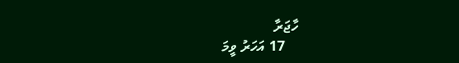ހާޖަރާ
    17 އަހަރު ވީމަ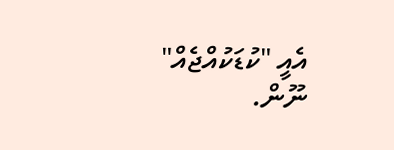އެއީ "ކުޑަކުއްޖެއް" ނޫން.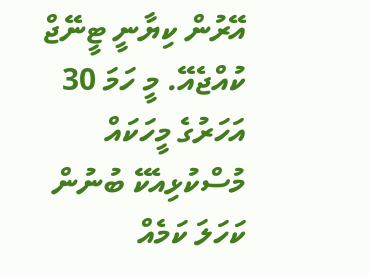އޭރުން ކިޔާނީ ޓީނޭޖް ކުއްޖެއޭ. މީ ހަމަ 30 އަހަރުގެ މީހަކައް މުސްކުޅިއެކޭ ބުނުން ކަހަލަ ކަމެއް